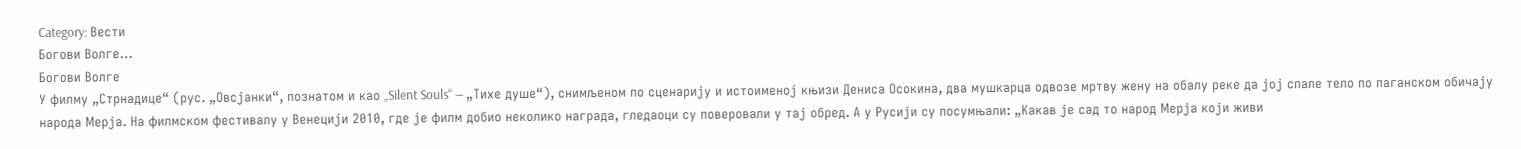Category: Вести
Богови Волге…
Богови Волге
У филму „Стрнадице“ (рус. „Овсјанки“, познатом и као „Silent Souls“ — „Тихе душе“), снимљеном по сценарију и истоименој књизи Дениса Осокина, два мушкарца одвозе мртву жену на обалу реке да јој спале тело по паганском обичају народа Мерја. На филмском фестивалу у Венецији 2010, где је филм добио неколико награда, гледаоци су поверовали у тај обред. А у Русији су посумњали: „Какав је сад то народ Мерја који живи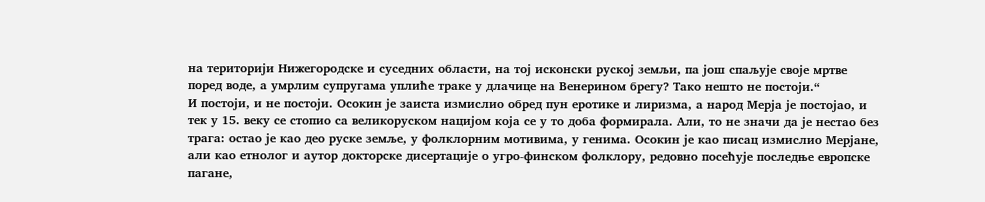на територији Нижегородске и суседних области, на тој исконски руској земљи, па још спаљује своје мртве поред воде, а умрлим супругама уплиће траке у длачице на Венерином брегу? Тако нешто не постоји.“
И постоји, и не постоји. Осокин је заиста измислио обред пун еротике и лиризма, а народ Мерја је постојао, и тек у 15. веку се стопио са великоруском нацијом која се у то доба формирала. Али, то не значи да је нестао без трага: остао је као део руске земље, у фолклорним мотивима, у генима. Осокин је као писац измислио Мерјане, али као етнолог и аутор докторске дисертације о угро-финском фолклору, редовно посећује последње европске пагане,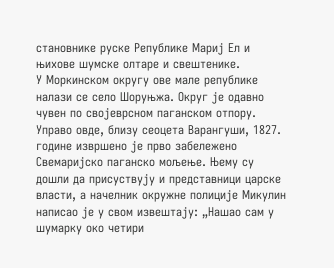становнике руске Републике Мариј Ел и њихове шумске олтаре и свештенике.
У Моркинском округу ове мале републике налази се село Шоруњжа. Округ је одавно чувен по својеврсном паганском отпору. Управо овде, близу сеоцета Варангуши, 1827. године извршено је прво забележено Свемаријско паганско мољење. Њему су дошли да присуствују и представници царске власти, а начелник окружне полиције Микулин написао је у свом извештају: „Нашао сам у шумарку око четири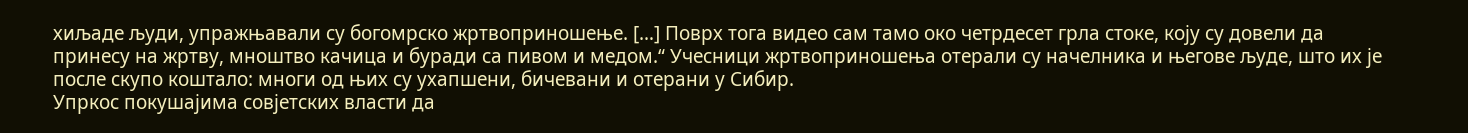хиљаде људи, упражњавали су богомрско жртвоприношење. […] Поврх тога видео сам тамо око четрдесет грла стоке, коју су довели да принесу на жртву, мноштво качица и буради са пивом и медом.“ Учесници жртвоприношења отерали су начелника и његове људе, што их је после скупо коштало: многи од њих су ухапшени, бичевани и отерани у Сибир.
Упркос покушајима совјетских власти да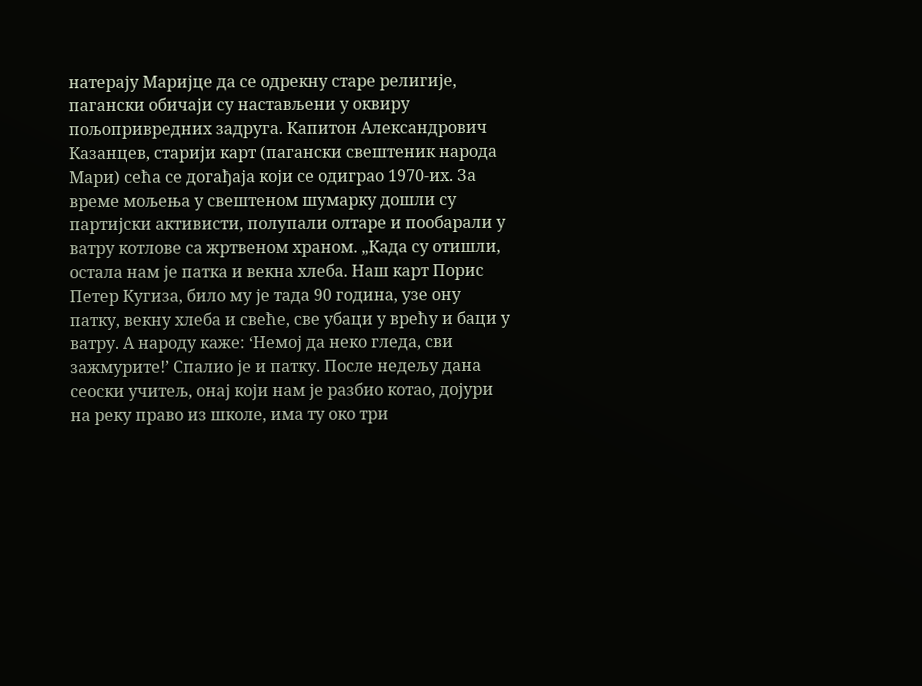натерају Маријце да се одрекну старе религије, пагански обичаји су настављени у оквиру пољопривредних задруга. Капитон Александрович Казанцев, старији карт (пагански свештеник народа Мари) сећа се догађаја који се одиграо 1970-их. За време мољења у свештеном шумарку дошли су партијски активисти, полупали олтаре и пообарали у ватру котлове са жртвеном храном. „Када су отишли, остала нам је патка и векна хлеба. Наш карт Порис Петер Кугиза, било му је тада 90 година, узе ону патку, векну хлеба и свеће, све убаци у врећу и баци у ватру. А народу каже: ‘Немој да неко гледа, сви зажмурите!’ Спалио је и патку. После недељу дана сеоски учитељ, онај који нам је разбио котао, дојури на реку право из школе, има ту око три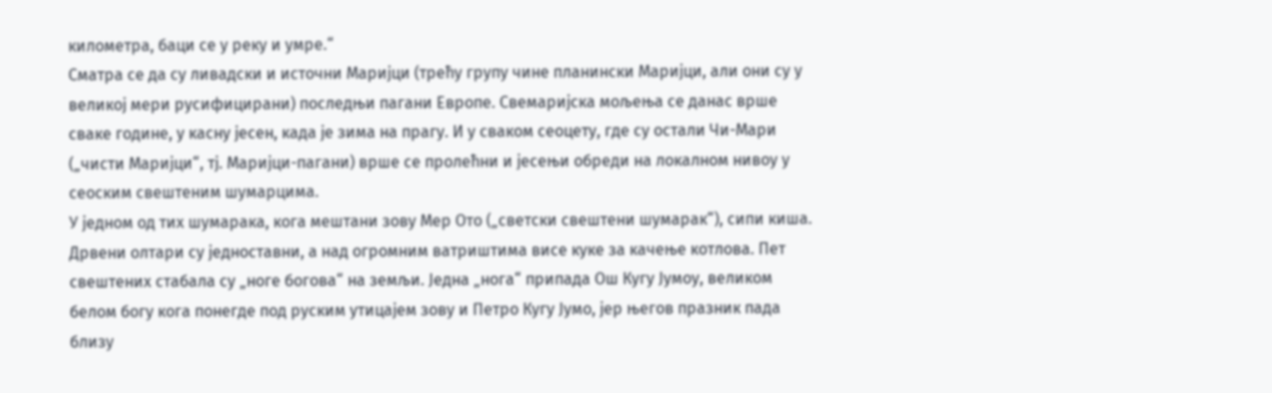километра, баци се у реку и умре.“
Сматра се да су ливадски и источни Маријци (трећу групу чине планински Маријци, али они су у великој мери русифицирани) последњи пагани Европе. Свемаријска мољења се данас врше сваке године, у касну јесен, када је зима на прагу. И у сваком сеоцету, где су остали Чи-Мари („чисти Маријци“, тј. Маријци-пагани) врше се пролећни и јесењи обреди на локалном нивоу у сеоским свештеним шумарцима.
У једном од тих шумарака, кога мештани зову Мер Ото („светски свештени шумарак“), сипи киша. Дрвени олтари су једноставни, а над огромним ватриштима висе куке за качење котлова. Пет свештених стабала су „ноге богова“ на земљи. Једна „нога“ припада Ош Кугу Јумоу, великом белом богу кога понегде под руским утицајем зову и Петро Кугу Јумо, јер његов празник пада близу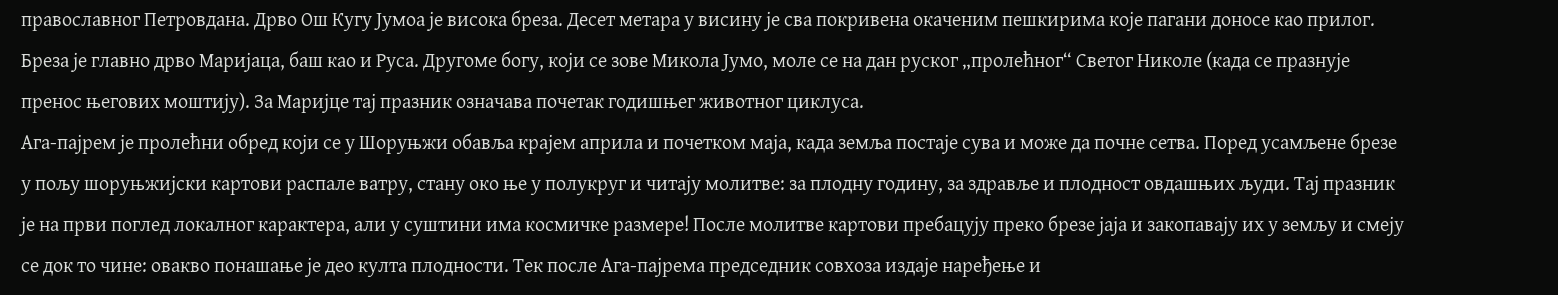православног Петровдана. Дрво Ош Кугу Јумоа је висока бреза. Десет метара у висину је сва покривена окаченим пешкирима које пагани доносе као прилог. Бреза је главно дрво Маријаца, баш као и Руса. Другоме богу, који се зове Микола Јумо, моле се на дан руског „пролећног“ Светог Николе (када се празнује пренос његових моштију). За Маријце тај празник означава почетак годишњег животног циклуса.
Ага-пајрем је пролећни обред који се у Шоруњжи обавља крајем априла и почетком маја, када земља постаје сува и може да почне сетва. Поред усамљене брезе у пољу шоруњжијски картови распале ватру, стану око ње у полукруг и читају молитве: за плодну годину, за здравље и плодност овдашњих људи. Тај празник је на први поглед локалног карактера, али у суштини има космичке размере! После молитве картови пребацују преко брезе јаја и закопавају их у земљу и смеју се док то чине: овакво понашање је део култа плодности. Тек после Ага-пајрема председник совхоза издаје наређење и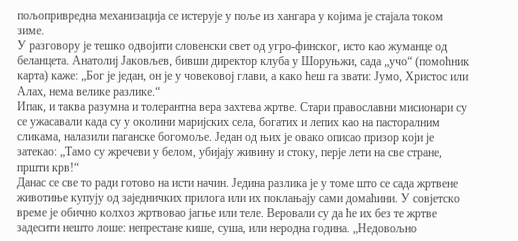пољопривредна механизација се истерује у поље из хангара у којима је стајала током зиме.
У разговору је тешко одвојити словенски свет од угро-финског, исто као жуманце од беланцета. Анатолиј Јаковљев, бивши директор клуба у Шоруњжи, сада „учо“ (помоћник карта) каже: „Бог је један, он је у човековој глави, а како ћеш га звати: Јумо, Христос или Алах, нема велике разлике.“
Ипак, и таква разумна и толерантна вера захтева жртве. Стари православни мисионари су се ужасавали када су у околини маријских села, богатих и лепих као на пасторалним сликама, налазили паганске богомоље. Један од њих је овако описао призор који је затекао: „Тамо су жречеви у белом, убијају живину и стоку, перје лети на све стране, пршти крв!“
Данас се све то ради готово на исти начин. Једина разлика је у томе што се сада жртвене животиње купују од заједничких прилога или их поклањају сами домаћини. У совјетско време је обично колхоз жртвовао јагње или теле. Веровали су да ће их без те жртве задесити нешто лоше: непрестане кише, суша, или неродна година. „Недовољно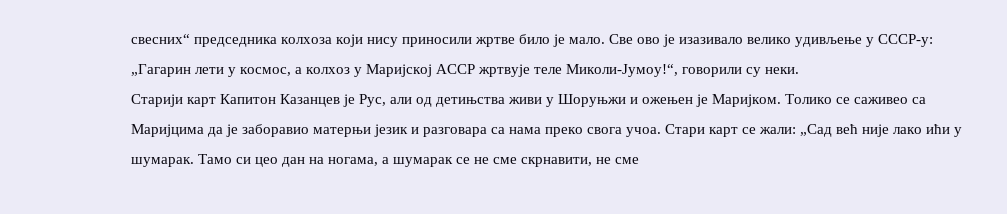свесних“ председника колхоза који нису приносили жртве било је мало. Све ово је изазивало велико удивљење у СССР-у: „Гагарин лети у космос, а колхоз у Маријској АССР жртвује теле Миколи-Јумоу!“, говорили су неки.
Старији карт Капитон Казанцев је Рус, али од детињства живи у Шоруњжи и ожењен је Маријком. Толико се саживео са Маријцима да је заборавио матерњи језик и разговара са нама преко свога учоа. Стари карт се жали: „Сад већ није лако ићи у шумарак. Тамо си цео дан на ногама, а шумарак се не сме скрнавити, не сме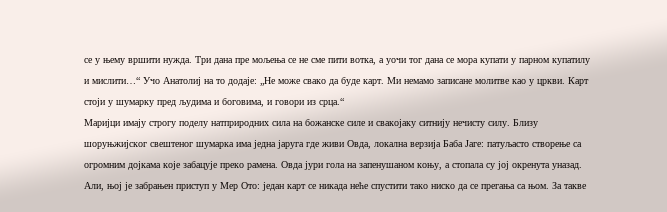се у њему вршити нужда. Три дана пре мољења се не сме пити вотка, а уочи тог дана се мора купати у парном купатилу и мислити…“ Учо Анатолиј на то додаје: „Не може свако да буде карт. Ми немамо записане молитве као у цркви. Карт стоји у шумарку пред људима и боговима, и говори из срца.“
Маријци имају строгу поделу натприродних сила на божанске силе и свакојаку ситнију нечисту силу. Близу шоруњжијског свештеног шумарка има једна јаруга где живи Овда, локална верзија Баба Јаге: патуљасто створење са огромним дојкама које забацује преко рамена. Овда јури гола на запенушаном коњу, а стопала су јој окренута уназад. Али, њој је забрањен приступ у Мер Ото: један карт се никада неће спустити тако ниско да се прегања са њом. За такве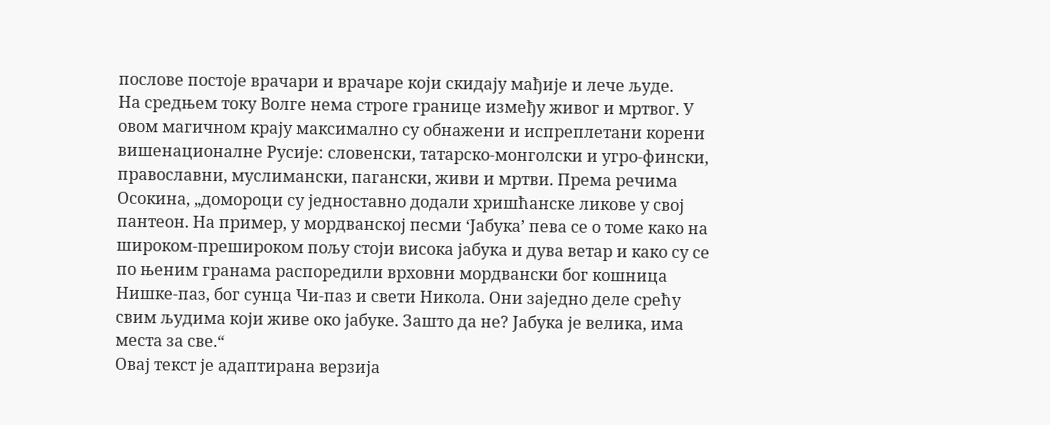послове постоје врачари и врачаре који скидају мађије и лече људе.
На средњем току Волге нема строге границе између живог и мртвог. У овом магичном крају максимално су обнажени и испреплетани корени вишенационалне Русије: словенски, татарско-монголски и угро-фински, православни, муслимански, пагански, живи и мртви. Према речима Осокина, „домороци су једноставно додали хришћанске ликове у свој пантеон. На пример, у мордванској песми ‘Јабука’ пева се о томе како на широком-прешироком пољу стоји висока јабука и дува ветар и како су се по њеним гранама распоредили врховни мордвански бог кошница Нишке-паз, бог сунца Чи-паз и свети Никола. Они заједно деле срећу свим људима који живе око јабуке. Зашто да не? Јабука је велика, има места за све.“
Овај текст је адаптирана верзија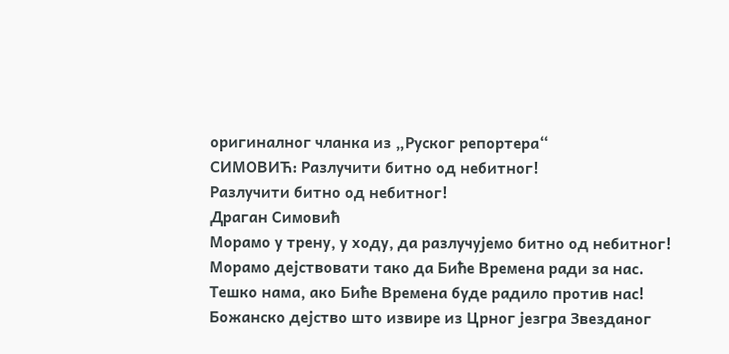оригиналног чланка из „Руског репортера“
СИМОВИЋ: Разлучити битно од небитног!
Разлучити битно од небитног!
Драган Симовић
Морамо у трену, у ходу, да разлучујемо битно од небитног!
Морамо дејствовати тако да Биће Времена ради за нас.
Тешко нама, ако Биће Времена буде радило против нас!
Божанско дејство што извире из Црног језгра Звезданог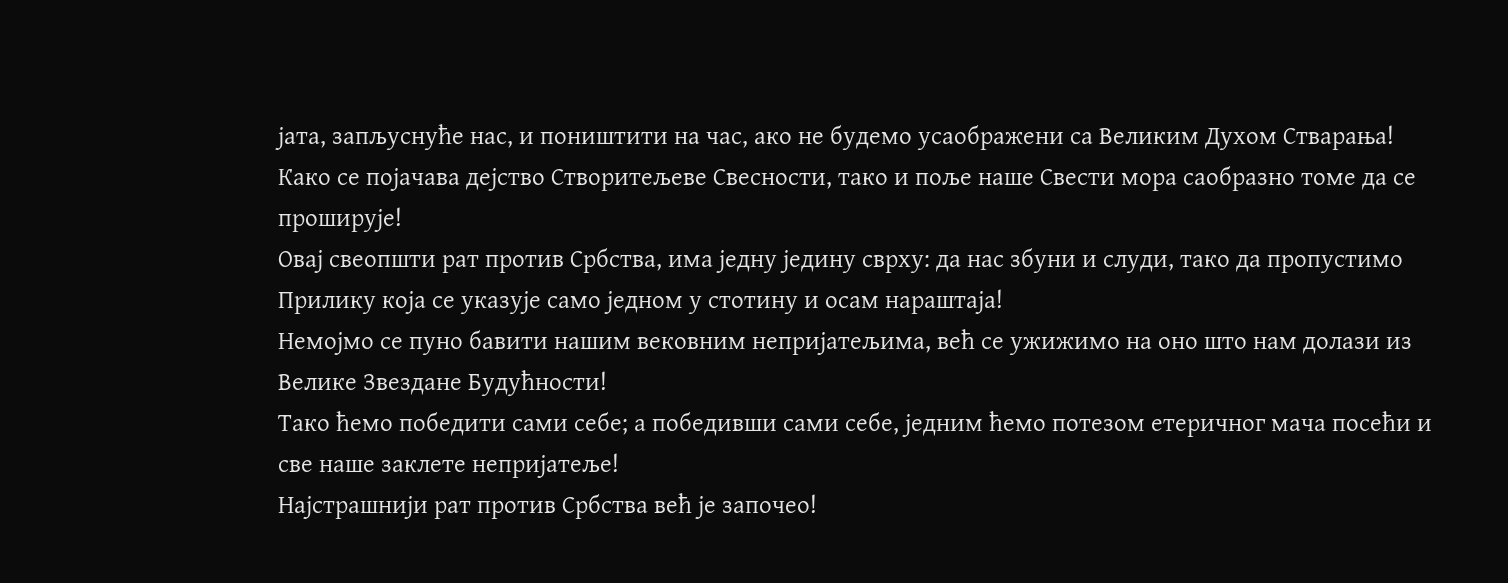јата, запљуснуће нас, и поништити на час, ако не будемо усаображени са Великим Духом Стварања!
Како се појачава дејство Створитељеве Свесности, тако и поље наше Свести мора саобразно томе да се проширује!
Овај свеопшти рат против Србства, има једну једину сврху: да нас збуни и слуди, тако да пропустимо Прилику која се указује само једном у стотину и осам нараштаја!
Немојмо се пуно бавити нашим вековним непријатељима, већ се ужижимо на оно што нам долази из Велике Звездане Будућности!
Тако ћемо победити сами себе; а победивши сами себе, једним ћемо потезом етеричног мача посећи и све наше заклете непријатеље!
Најстрашнији рат против Србства већ је започео!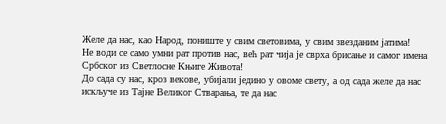Желе да нас, као Народ, пониште у свим световима, у свим звезданим јатима!
Не води се само умни рат против нас, већ рат чија је сврха брисање и самог имена Србског из Светлосне Књиге Живота!
До сада су нас, кроз векове, убијали једино у овоме свету, а од сада желе да нас искључе из Тајне Великог Стварања, те да нас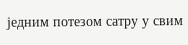једним потезом сатру у свим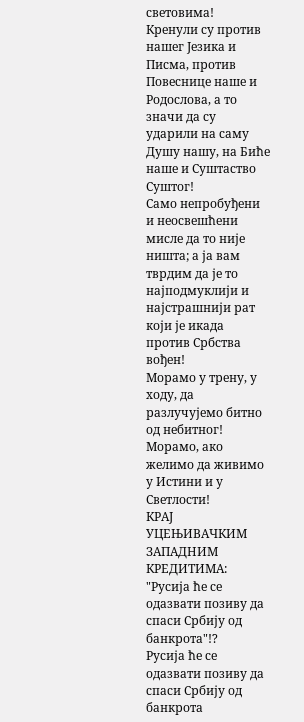световима!
Кренули су против нашег Језика и Писма, против Повеснице наше и Родослова, а то значи да су ударили на саму Душу нашу, на Биће наше и Суштаство Суштог!
Само непробуђени и неосвешћени мисле да то није ништа; а ја вам тврдим да је то најподмуклији и најстрашнији рат који је икада против Србства вођен!
Морамо у трену, у ходу, да разлучујемо битно од небитног!
Морамо, ако желимо да живимо у Истини и у Светлости!
КРАЈ УЦЕЊИВАЧКИМ ЗАПАДНИМ КРЕДИТИМА: "Русија ће се одазвати позиву да спаси Србију од банкрота"!?
Русија ће се одазвати позиву да спаси Србију од банкрота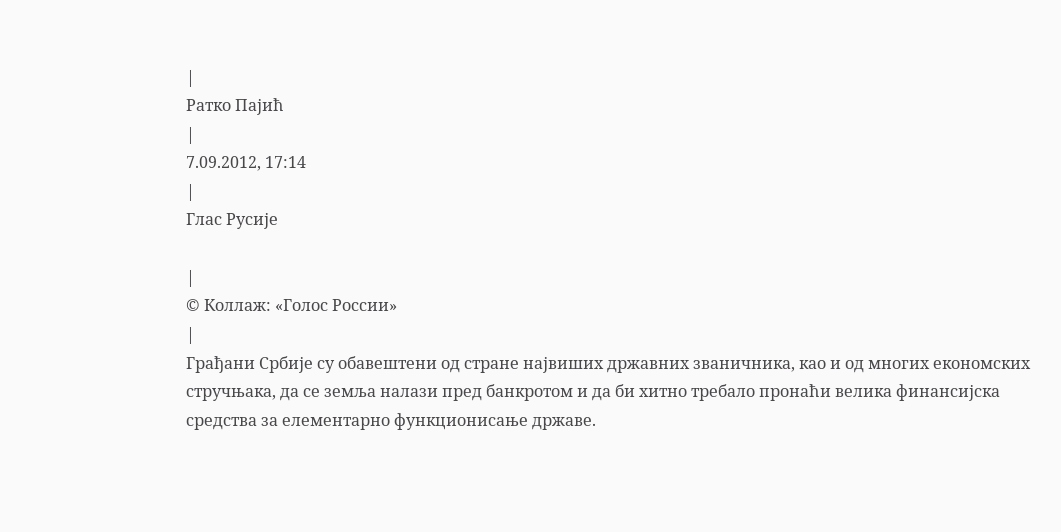|
Ратко Пајић
|
7.09.2012, 17:14
|
Глас Русије

|
© Коллаж: «Голос России»
|
Грађани Србије су обавештени од стране највиших државних званичника, као и од многих економских стручњака, да се земља налази пред банкротом и да би хитно требало пронаћи велика финансијска средства за елементарно функционисање државе.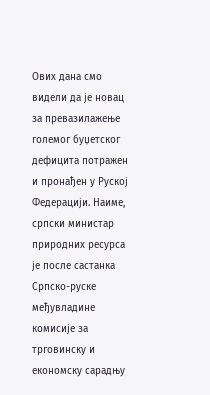Ових дана смо видели да је новац за превазилажење големог буџетског дефицита потражен и пронађен у Руској Федерацији. Наиме, српски министар природних ресурса је после састанка Српско-руске међувладине комисије за трговинску и економску сарадњу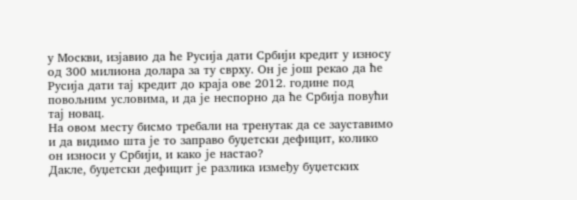у Москви, изјавио да ће Русија дати Србији кредит у износу од 300 милиона долара за ту сврху. Он је још рекао да ће Русија дати тај кредит до краја ове 2012. године под повољним условима, и да је неспорно да ће Србија повући тај новац.
На овом месту бисмо требали на тренутак да се зауставимо и да видимо шта је то заправо буџетски дефицит, колико он износи у Србији, и како је настао?
Дакле, буџетски дефицит је разлика између буџетских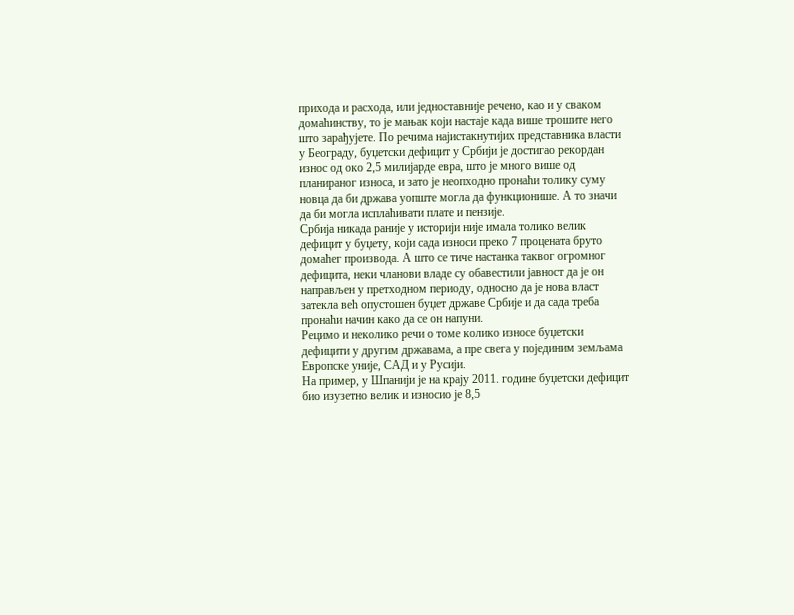прихода и расхода, или једноставније речено, као и у сваком домаћинству, то је мањак који настаје када више трошите него што зарађујете. По речима најистакнутијих представника власти у Београду, буџетски дефицит у Србији је достигао рекордан износ од око 2,5 милијарде евра, што је много више од планираног износа, и зато је неопходно пронаћи толику суму новца да би држава уопште могла да функционише. А то значи да би могла исплаћивати плате и пензије.
Србија никада раније у историји није имала толико велик дефицит у буџету, који сада износи преко 7 процената бруто домаћег производа. А што се тиче настанка таквог огромног дефицита, неки чланови владе су обавестили јавност да је он направљен у претходном периоду, односно да је нова власт затекла већ опустошен буџет државе Србије и да сада треба пронаћи начин како да се он напуни.
Рецимо и неколико речи о томе колико износе буџетски дефицити у другим државама, а пре свега у појединим земљама Европске уније, САД и у Русији.
На пример, у Шпанији је на крају 2011. године буџетски дефицит био изузетно велик и износио је 8,5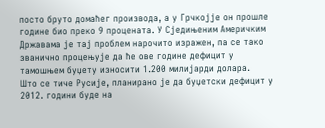посто бруто домаћег производа, а у Грчкојје он прошле године био преко 9 процената. У Сједињеним Америчким Државама је тај проблем нарочито изражен, па се тако званично процењује да ће ове године дефицит у тамошњем буџету износити 1.200 милијарди долара.
Што се тиче Русије, планирано је да буџетски дефицит у 2012. години буде на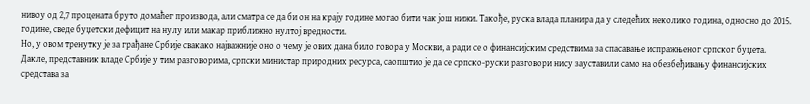нивоу од 2,7 процената бруто домаћег производа, али сматра се да би он на крају године могао бити чак још нижи. Такође, руска влада планира да у следећих неколико година, односно до 2015. године, сведе буџетски дефицит на нулу или макар приближно нултој вредности.
Но, у овом тренутку је за грађане Србије свакако најважније оно о чему је ових дана било говора у Москви, а ради се о финансијским средствима за спасавање испражњеног српског буџета.
Дакле, представник владе Србије у тим разговорима, српски министар природних ресурса, саопштио је да се српско-руски разговори нису зауставили само на обезбеђивању финансијских средстава за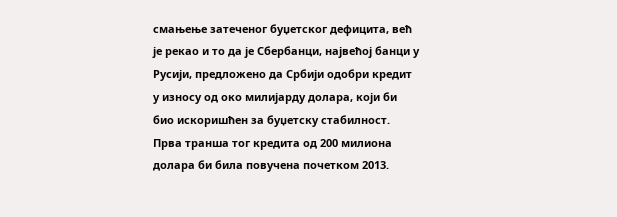смањење затеченог буџетског дефицита, већ је рекао и то да је Сбербанци, највећој банци у Русији, предложено да Србији одобри кредит у износу од око милијарду долара, који би био искоришћен за буџетску стабилност. Прва транша тог кредита од 200 милиона долара би била повучена почетком 2013.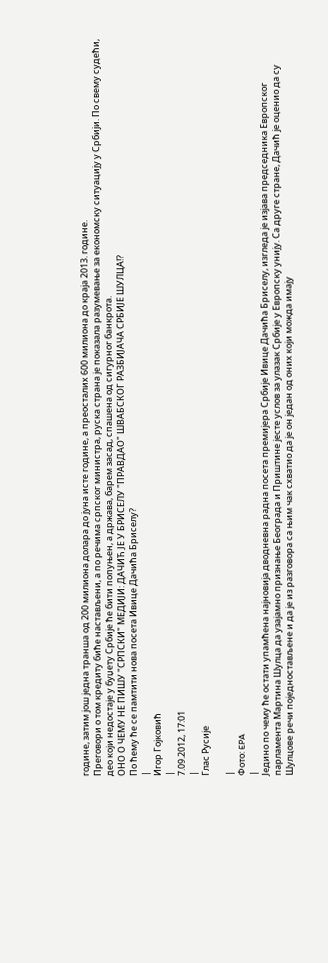године, затим још једна транша од 200 милиона долара до јуна исте године, а преосталих 600 милиона до краја 2013. године.
Преговори о том кредиту биће настављени, а по речима српског министра, руска страна је показала разумевање за економску ситуацију у Србији. По свему судећи, део који недостаје у буџету Србије ће бити попуњен, а држава, барем засад, спашена од сигурног банкрота.
ОНО О ЧЕМУ НЕ ПИШУ "СРПСКИ" МЕДИЈИ: ДАЧИЋ ЈЕ У БРИСЕЛУ "ПРАВДАО" ШВАБСКОГ РАЗБИЈАЧА СРБИЈЕ ШУЛЦА!?
По ћему ће се памтити нова посета Ивице Дачића Бриселу?
|
Игор Гојковић
|
7.09.2012, 17:01
|
Глас Русије

|
Фото: EPA
|
Једино по чему ће остати упамћена најновија дводневна радна посета премијера Србије Ивице Дачића Бриселу, изгледа је изјава председника Европског парламента Мартина Шулца да узајамно признање Београда и Приштине јесте услов за улазак Србије у Европску унију. Са друге стране, Дачић је оценио да су Шулцове речи поједностављене и да је из разговора са њим чак схватио да је он један од оних који можда имају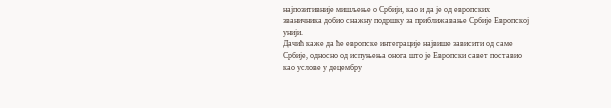најпозитивније мишљење о Србији, као и да је од европских званичника добио снажну подршку за приближавање Србије Европској унији.
Дачић каже да ће европске интеграције највише зависити од саме Србије, односно од испуњења онога што је Европски савет поставио као услове у децембру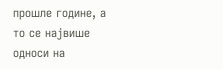прошле године, а то се највише односи на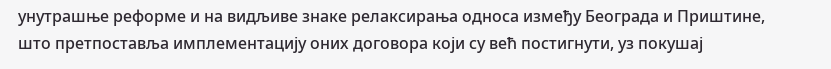унутрашње реформе и на видљиве знаке релаксирања односа између Београда и Приштине, што претпоставља имплементацију оних договора који су већ постигнути, уз покушај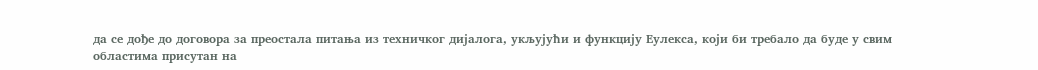да се дође до договора за преостала питања из техничког дијалога, укљујући и функцију Еулекса, који би требало да буде у свим областима присутан на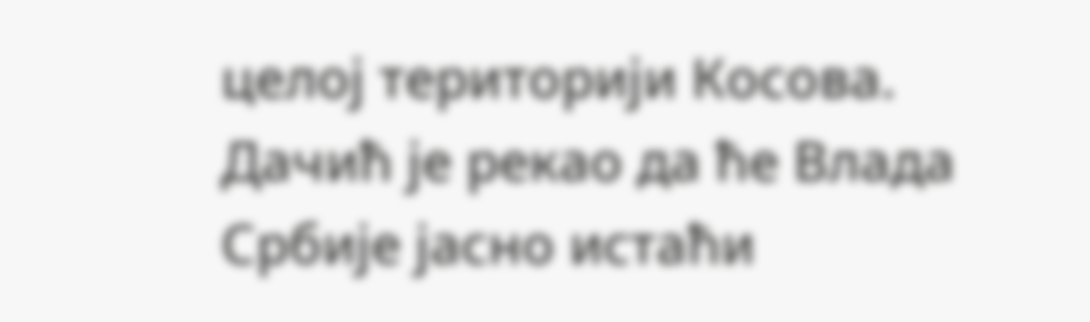целој територији Косова.
Дачић је рекао да ће Влада Србије јасно истаћи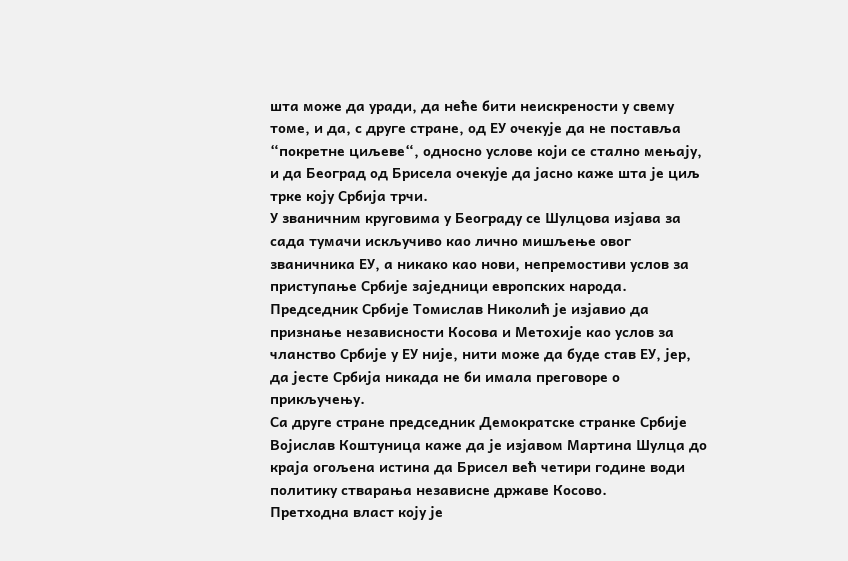шта може да уради, да неће бити неискрености у свему томе, и да, с друге стране, од ЕУ очекује да не поставља “покретне циљеве“, односно услове који се стално мењају, и да Београд од Брисела очекује да јасно каже шта је циљ трке коју Србија трчи.
У званичним круговима у Београду се Шулцова изјава за сада тумачи искључиво као лично мишљење овог званичника ЕУ, а никако као нови, непремостиви услов за приступање Србије заједници европских народа. Председник Србије Томислав Николић је изјавио да признање независности Косова и Метохије као услов за чланство Србије у ЕУ није, нити може да буде став ЕУ, јер, да јесте Србија никада не би имала преговоре о прикључењу.
Са друге стране председник Демократске странке Србије Војислав Коштуница каже да је изјавом Мартина Шулца до краја огољена истина да Брисел већ четири године води политику стварања независне државе Косово.
Претходна власт коју је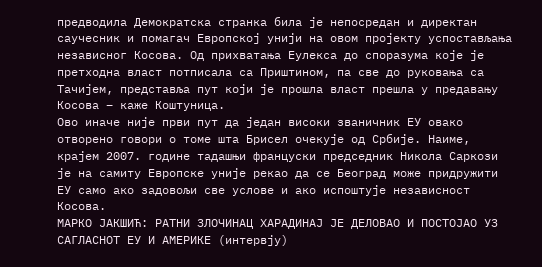предводила Демократска странка била је непосредан и директан саучесник и помагач Европској унији на овом пројекту успостављања независног Косова. Од прихватања Еулекса до споразума које је претходна власт потписала са Приштином, па све до руковања са Тачијем, представља пут који је прошла власт прешла у предавању Косова – каже Коштуница.
Ово иначе није први пут да један високи званичник ЕУ овако отворено говори о томе шта Брисел очекује од Србије. Наиме, крајем 2007. године тадашњи француски председник Никола Саркози је на самиту Европске уније рекао да се Београд може придружити ЕУ само ако задовољи све услове и ако испоштује независност Косова.
МАРКО ЈАКШИЋ: РАТНИ ЗЛОЧИНАЦ ХАРАДИНАЈ ЈЕ ДЕЛОВАО И ПОСТОЈАО УЗ САГЛАСНОТ ЕУ И АМЕРИКЕ (интервју)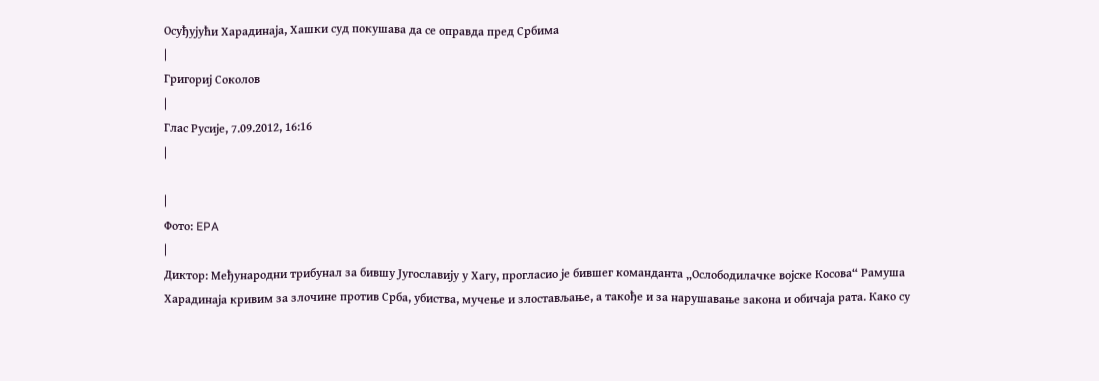Осуђујући Харадинаја, Хашки суд покушава да се оправда пред Србима
|
Григориј Соколов
|
Глас Русије, 7.09.2012, 16:16
|

|
Фото: EPA
|
Диктор: Међународни трибунал за бившу Југославију у Хагу, прогласио је бившег команданта „Ослободилачке војске Косова“ Рамуша Харадинаја кривим за злочине против Срба, убиства, мучење и злостављање, а такође и за нарушавање закона и обичаја рата. Како су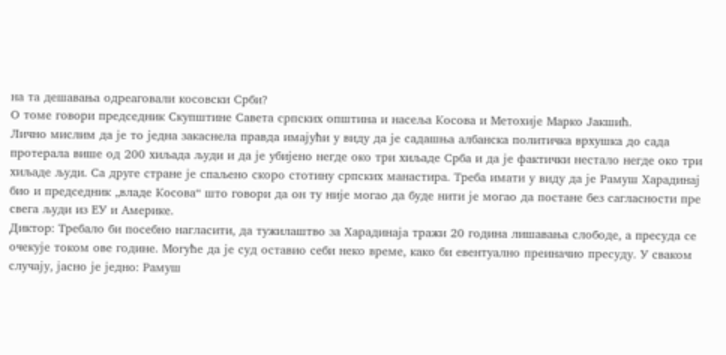на та дешавања одреаговали косовски Срби?
О томе говори председник Скупштине Савета српских општина и насеља Косова и Метохије Марко Јакшић.
Лично мислим да је то једна закаснела правда имајући у виду да jе садашња албанска политичка врхушка до сада протерала више од 200 хиљада људи и да је убијено негде око три хиљаде Срба и да је фактички нестало негде око три хиљаде људи. Са друге стране је спаљено скоро стотину српских манастира. Треба имати у виду да је Рамуш Харадинај био и председник „владе Косова“ што говори да он ту није могао да буде нити је могао да постане без сагласности пре свега људи из ЕУ и Америке.
Диктор: Требало би посебно нагласити, да тужилаштво за Харадинаја тражи 20 година лишавања слободе, а пресуда се очекује током ове године. Могуће да је суд оставио себи неко време, како би евентуално преиначио пресуду. У сваком случају, јасно је једно: Рамуш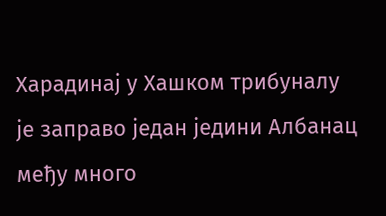Харадинај у Хашком трибуналу је заправо један једини Албанац међу много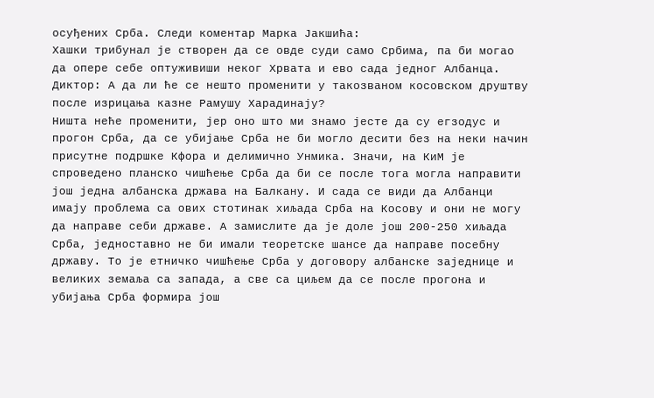осуђених Срба. Следи коментар Марка Јакшића:
Хашки трибунал је створен да се овде суди само Србима, па би могао да опере себе оптуживиши неког Хрвата и ево сада једног Албанца.
Диктор: А да ли ће се нешто променити у такозваном косовском друштву после изрицања казне Рамушу Харадинају?
Ништа неће променити, јер оно што ми знамо јесте да су егзодус и прогон Срба, да се убијање Срба не би могло десити без на неки начин присутне подршке Кфора и делимично Унмика. Значи, на КиМ је спроведено планско чишћење Срба да би се после тога могла направити још једна албанска држава на Балкану. И сада се види да Албанци имају проблема са ових стотинак хиљада Срба на Косову и они не могу да направе себи државе. А замислите да је доле још 200-250 хиљада Срба, једноставно не би имали теоретске шансе да направе посебну државу. То је етничко чишћење Срба у договору албанске заједнице и великих земаља са запада, а све са циљем да се после прогона и убијања Срба формира још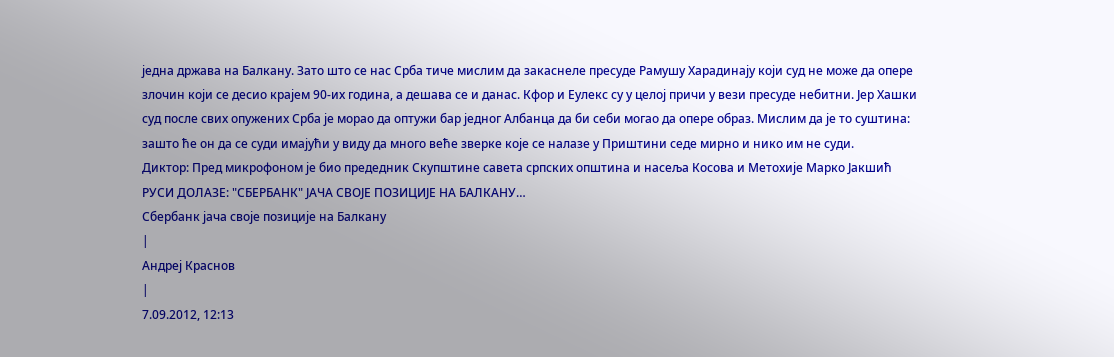једна држава на Балкану. Зато што се нас Срба тиче мислим да закаснеле пресуде Рамушу Харадинају који суд не може да опере злочин који се десио крајем 90-их година, а дешава се и данас. Кфор и Еулекс су у целој причи у вези пресуде небитни. Јер Хашки суд после свих опужених Срба је морао да оптужи бар једног Албанца да би себи могао да опере образ. Мислим да је то суштина: зашто ће он да се суди имајући у виду да много веће зверке које се налазе у Приштини седе мирно и нико им не суди.
Диктор: Пред микрофоном је био предедник Скупштине савета српских општина и насеља Косова и Метохије Марко Јакшић
РУСИ ДОЛАЗЕ: "СБЕРБАНК" ЈАЧА СВОЈЕ ПОЗИЦИЈЕ НА БАЛКАНУ…
Сбербанк јача своје позиције на Балкану
|
Андреј Краснов
|
7.09.2012, 12:13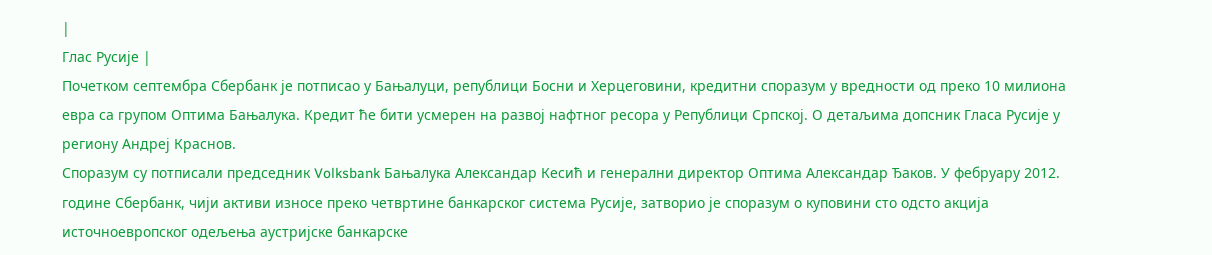|
Глас Русије |
Почетком септембра Сбербанк је потписао у Бањалуци, републици Босни и Херцеговини, кредитни споразум у вредности од преко 10 милиона евра са групом Оптима Бањалука. Кредит ће бити усмерен на развој нафтног ресора у Републици Српској. О детаљима допсник Гласа Русије у региону Андреј Краснов.
Споразум су потписали председник Volksbank Бањалука Александар Кесић и генерални директор Оптима Александар Ђаков. У фебруару 2012. године Сбербанк, чији активи износе преко четвртине банкарског система Русије, затворио је споразум о куповини сто одсто акција источноевропског одељења аустријске банкарске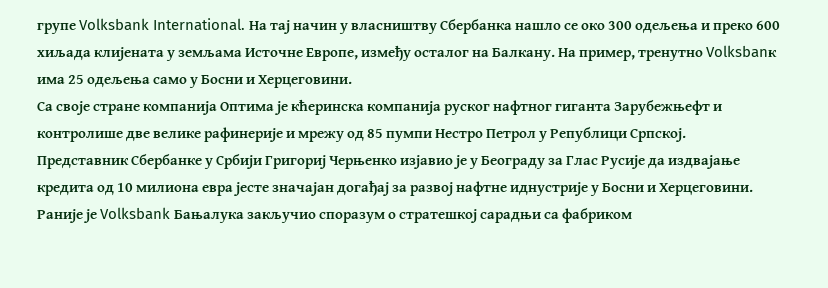групе Volksbank International. На тај начин у власништву Сбербанка нашло се око 300 одељења и преко 600 хиљада клијената у земљама Источне Европе, између осталог на Балкану. На пример, тренутно Volksbanк има 25 одељења само у Босни и Херцеговини.
Са своје стране компанија Оптима је кћеринска компанија руског нафтног гиганта Зарубежњефт и контролише две велике рафинерије и мрежу од 85 пумпи Нестро Петрол у Републици Српској.
Представник Сбербанке у Србији Григориј Черњенко изјавио је у Београду за Глас Русије да издвајање кредита од 10 милиона евра јесте значајан догађај за развој нафтне иднустрије у Босни и Херцеговини. Раније је Volksbank Бањалука закључио споразум о стратешкој сарадњи са фабриком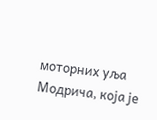моторних уља Модрича, која је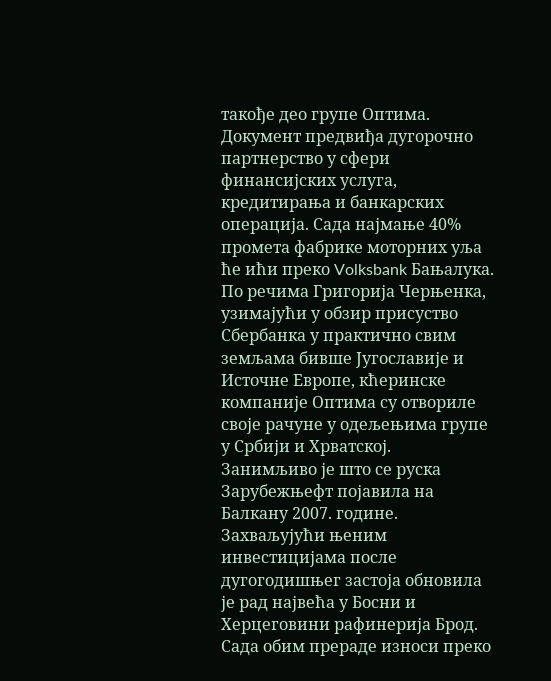такође део групе Оптима. Документ предвиђа дугорочно партнерство у сфери финансијских услуга, кредитирања и банкарских операција. Сада најмање 40% промета фабрике моторних уља ће ићи преко Volksbank Бањалука. По речима Григорија Черњенка, узимајући у обзир присуство Сбербанка у практично свим земљама бивше Југославије и Источне Европе, кћеринске компаније Оптима су отвориле своје рачуне у одељењима групе у Србији и Хрватској.
Занимљиво је што се руска Зарубежњефт појавила на Балкану 2007. године. Захваљујући њеним инвестицијама после дугогодишњег застоја обновила је рад највећа у Босни и Херцеговини рафинерија Брод. Сада обим прераде износи преко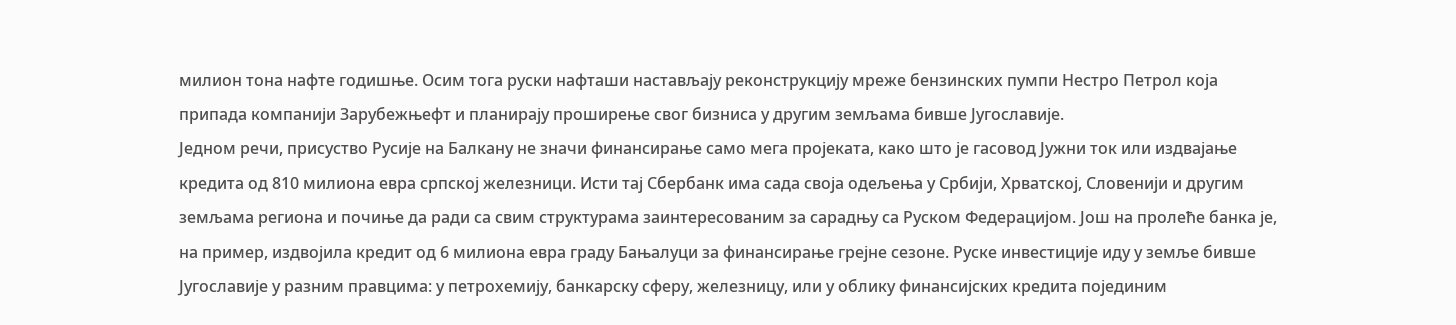милион тона нафте годишње. Осим тога руски нафташи настављају реконструкцију мреже бензинских пумпи Нестро Петрол која припада компанији Зарубежњефт и планирају проширење свог бизниса у другим земљама бивше Југославије.
Једном речи, присуство Русије на Балкану не значи финансирање само мега пројеката, како што је гасовод Јужни ток или издвајање кредита од 810 милиона евра српској железници. Исти тај Сбербанк има сада своја одељења у Србији, Хрватској, Словенији и другим земљама региона и почиње да ради са свим структурама заинтересованим за сарадњу са Руском Федерацијом. Још на пролеће банка је, на пример, издвојила кредит од 6 милиона евра граду Бањалуци за финансирање грејне сезоне. Руске инвестиције иду у земље бивше Југославије у разним правцима: у петрохемију, банкарску сферу, железницу, или у облику финансијских кредита појединим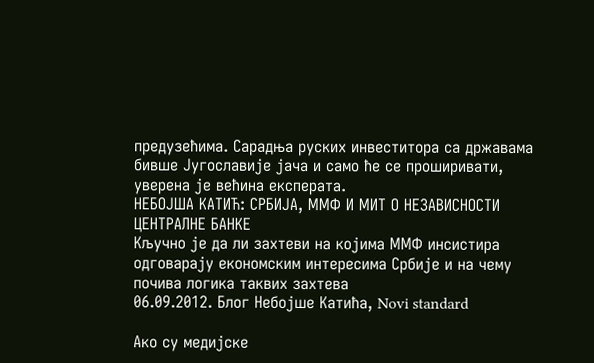предузећима. Сарадња руских инвеститора са државама бивше Југославије јача и само ће се проширивати, уверена је већина експерата.
НЕБОЈША КАТИЋ: СРБИЈА, ММФ И МИТ О НЕЗАВИСНОСТИ ЦЕНТРАЛНЕ БАНКЕ
Кључно је да ли захтеви на којима ММФ инсистира одговарају економским интересима Србије и на чему почива логика таквих захтева
06.09.2012. Блог Небојше Катића, Novi standard

Ако су медијске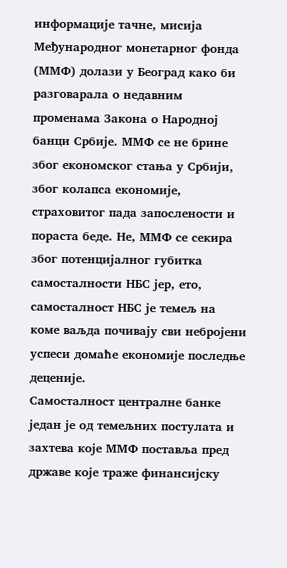информације тачне, мисија Међународног монетарног фонда (ММФ) долази у Београд како би разговарала о недавним променама Закона о Народној банци Србије. ММФ се не брине због економског стања у Србији, због колапса економије, страховитог пада запослености и пораста беде. Не, ММФ се секира због потенцијалног губитка самосталности НБС јер, ето, самосталност НБС је темељ на коме ваљда почивају сви небројени успеси домаће економије последње деценије.
Самосталност централне банке један је од темељних постулата и захтева које ММФ поставља пред државе које траже финансијску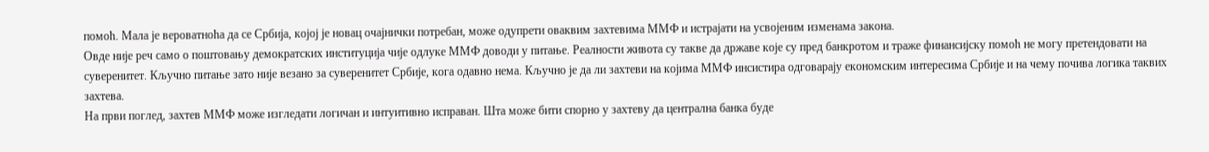помоћ. Мала је вероватноћа да се Србија, којој је новац очајнички потребан, може одупрети оваквим захтевима ММФ и истрајати на усвојеним изменама закона.
Овде није реч само о поштовању демократских институција чије одлуке ММФ доводи у питање. Реалности живота су такве да државе које су пред банкротом и траже финансијску помоћ не могу претендовати на суверенитет. Кључно питање зато није везано за суверенитет Србије, кога одавно нема. Кључно је да ли захтеви на којима ММФ инсистира одговарају економским интересима Србије и на чему почива логика таквих захтева.
На први поглед, захтев ММФ може изгледати логичан и интуитивно исправан. Шта може бити спорно у захтеву да централна банка буде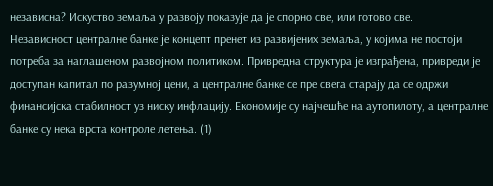независна? Искуство земаља у развоју показује да је спорно све, или готово све.
Независност централне банке је концепт пренет из развијених земаља, у којима не постоји потреба за наглашеном развојном политиком. Привредна структура је изграђена, привреди је доступан капитал по разумној цени, а централне банке се пре свега старају да се одржи финансијска стабилност уз ниску инфлацију. Економије су најчешће на аутопилоту, а централне банке су нека врста контроле летења. (1)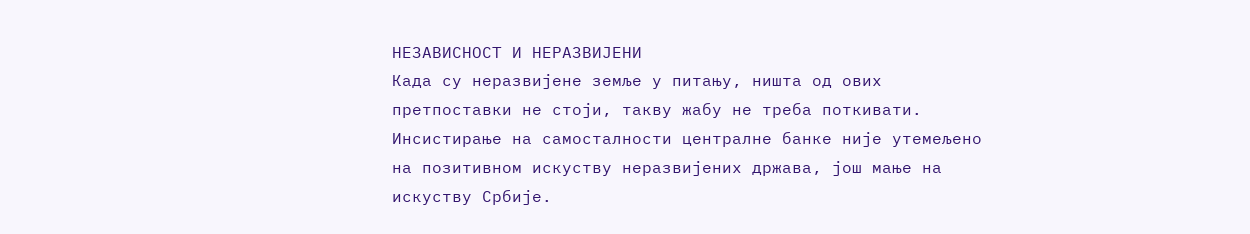НЕЗАВИСНОСТ И НЕРАЗВИЈЕНИ
Када су неразвијене земље у питању, ништа од ових претпоставки не стоји, такву жабу не треба поткивати. Инсистирање на самосталности централне банке није утемељено на позитивном искуству неразвијених држава, још мање на искуству Србије.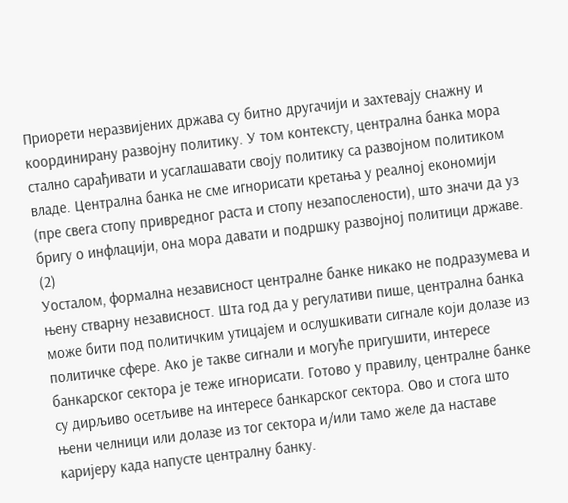Приорети неразвијених држава су битно другачији и захтевају снажну и координирану развојну политику. У том контексту, централна банка мора стално сарађивати и усаглашавати своју политику са развојном политиком владе. Централна банка не сме игнорисати кретања у реалној економији (пре свега стопу привредног раста и стопу незапослености), што значи да уз бригу о инфлацији, она мора давати и подршку развојној политици државе. (2)
Уосталом, формална независност централне банке никако не подразумева и њену стварну независност. Шта год да у регулативи пише, централна банка може бити под политичким утицајем и ослушкивати сигнале који долазе из политичке сфере. Ако је такве сигнали и могуће пригушити, интересе банкарског сектора је теже игнорисати. Готово у правилу, централне банке су дирљиво осетљиве на интересе банкарског сектора. Ово и стога што њени челници или долазе из тог сектора и/или тамо желе да наставе каријеру када напусте централну банку.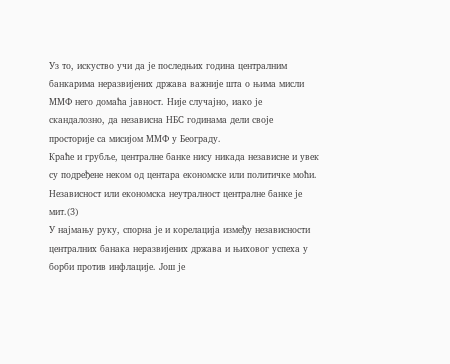Уз то, искуство учи да је последњих година централним банкарима неразвијених држава важније шта о њима мисли ММФ него домаћа јавност. Није случајно, иако је скандалозно, да независна НБС годинама дели своје просторије са мисијом ММФ у Београду.
Краће и грубље, централне банке нису никада независне и увек су подређене неком од центара економске или политичке моћи. Независност или економска неутралност централне банке је мит.(3)
У најмању руку, спорна је и корелација између независности централних банака неразвијених држава и њиховог успеха у борби против инфлације. Још је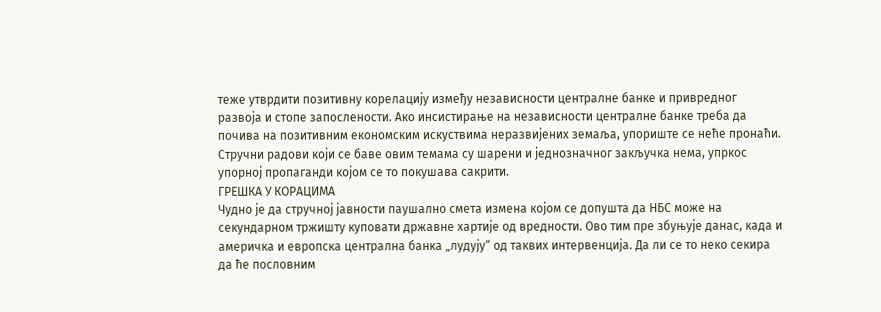теже утврдити позитивну корелацију између независности централне банке и привредног развоја и стопе запослености. Ако инсистирање на независности централне банке треба да почива на позитивним економским искуствима неразвијених земаља, упориште се неће пронаћи. Стручни радови који се баве овим темама су шарени и једнозначног закључка нема, упркос упорној пропаганди којом се то покушава сакрити.
ГРЕШКА У КОРАЦИМА
Чудно је да стручној јавности паушално смета измена којом се допушта да НБС може на секундарном тржишту куповати државне хартије од вредности. Ово тим пре збуњује данас, када и америчка и европска централна банка „лудују“ од таквих интервенција. Да ли се то неко секира да ће пословним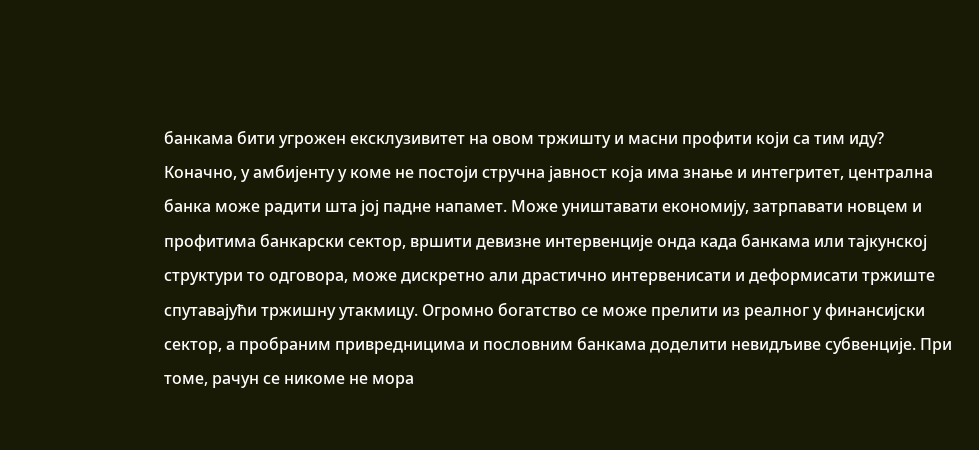банкама бити угрожен ексклузивитет на овом тржишту и масни профити који са тим иду?
Коначно, у амбијенту у коме не постоји стручна јавност која има знање и интегритет, централна банка може радити шта јој падне напамет. Може уништавати економију, затрпавати новцем и профитима банкарски сектор, вршити девизне интервенције онда када банкама или тајкунској структури то одговора, може дискретно али драстично интервенисати и деформисати тржиште спутавајући тржишну утакмицу. Огромно богатство се може прелити из реалног у финансијски сектор, а пробраним привредницима и пословним банкама доделити невидљиве субвенције. При томе, рачун се никоме не мора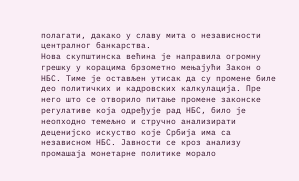полагати, дакако у славу мита о независности централног банкарства.
Нова скупштинска већина је направила огромну грешку у корацима брзометно мењајући Закон о НБС. Тиме је остављен утисак да су промене биле део политичких и кадровских калкулација. Пре него што се отворило питање промене законске регулативе која одређује рад НБС, било је неопходно темељно и стручно анализирати деценијско искуство које Србија има са независном НБС. Јавности се кроз анализу промашаја монетарне политике морало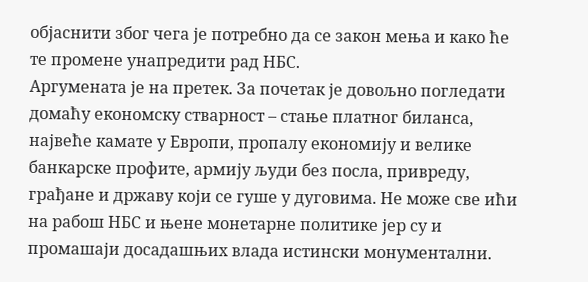објаснити због чега је потребно да се закон мења и како ће те промене унапредити рад НБС.
Аргумената је на претек. За почетак је довољно погледати домаћу економску стварност – стање платног биланса, највеће камате у Европи, пропалу економију и велике банкарске профите, армију људи без посла, привреду, грађане и државу који се гуше у дуговима. Не може све ићи на рабош НБС и њене монетарне политике јер су и промашаји досадашњих влада истински монументални.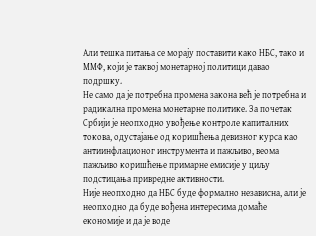Али тешка питања се морају поставити како НБС, тако и ММФ, који је таквој монетарној политици давао подршку.
Не само да је потребна промена закона већ је потребна и радикална промена монетарне политике. За почетак Србији је неопходно увођење контроле капиталних токова, одустајање од коришћења девизног курса као антиинфлационог инструмента и пажљиво, веома пажљиво коришћење примарне емисије у циљу подстицања привредне активности.
Није неопходно да НБС буде формално независна, али је неопходно да буде вођена интересима домаће економије и да је воде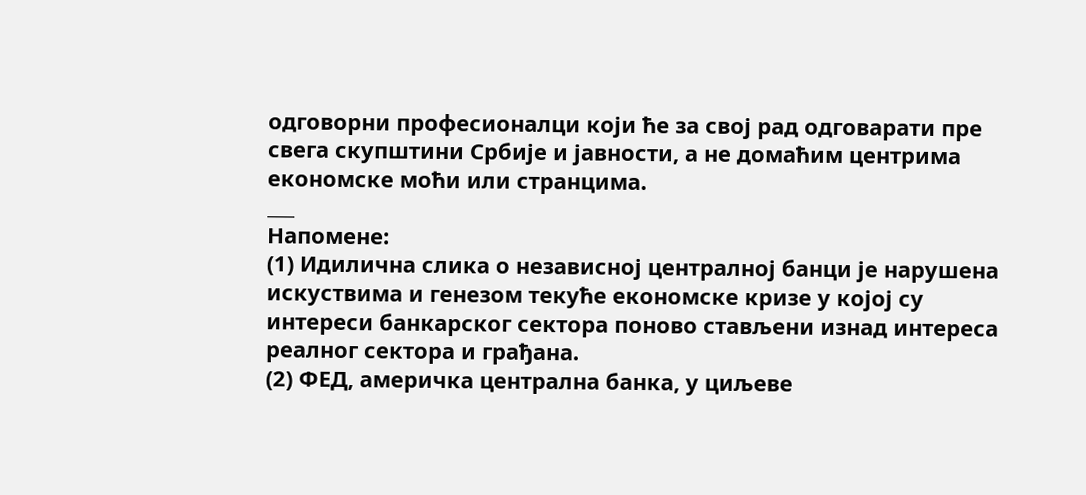одговорни професионалци који ће за свој рад одговарати пре свега скупштини Србије и јавности, а не домаћим центрима економске моћи или странцима.
___
Напомене:
(1) Идилична слика о независној централној банци је нарушена искуствима и генезом текуће економске кризе у којој су интереси банкарског сектора поново стављени изнад интереса реалног сектора и грађана.
(2) ФЕД, америчка централна банка, у циљеве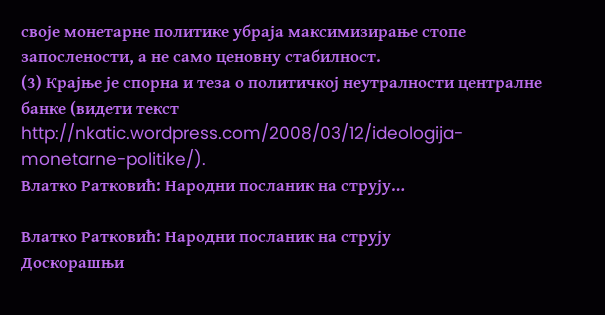своје монетарне политике убраја максимизирање стопе запослености, а не само ценовну стабилност.
(3) Крајње је спорна и теза о политичкој неутралности централне банке (видети текст http://nkatic.wordpress.com/2008/03/12/ideologija-monetarne-politike/).
Влатко Ратковић: Народни посланик на струју…

Влатко Ратковић: Народни посланик на струју
Доскорашњи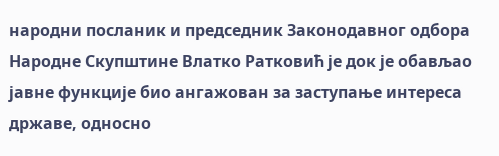народни посланик и председник Законодавног одбора Народне Скупштине Влатко Ратковић је док је обављао јавне функције био ангажован за заступање интереса државе, односно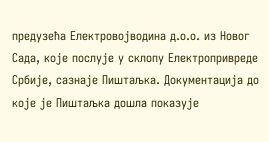предузећа Електровојводина д.о.о. из Новог Сада, које послује у склопу Електропривреде Србије, сазнаје Пиштаљка. Документација до које је Пиштаљка дошла показује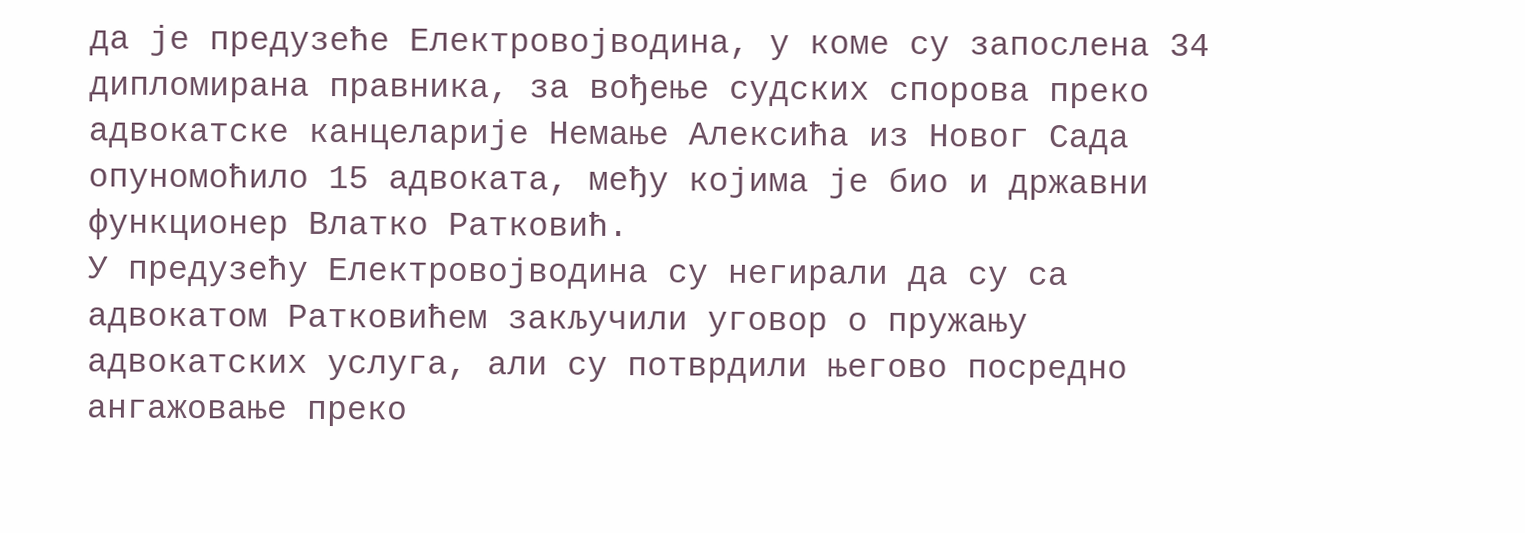да је предузеће Електровојводина, у коме су запослена 34 дипломирана правника, за вођење судских спорова преко адвокатске канцеларије Немање Алексића из Новог Сада опуномоћило 15 адвоката, међу којима је био и државни функционер Влатко Ратковић.
У предузећу Електровојводина су негирали да су са адвокатом Ратковићем закључили уговор о пружању адвокатских услуга, али су потврдили његово посредно ангажовање преко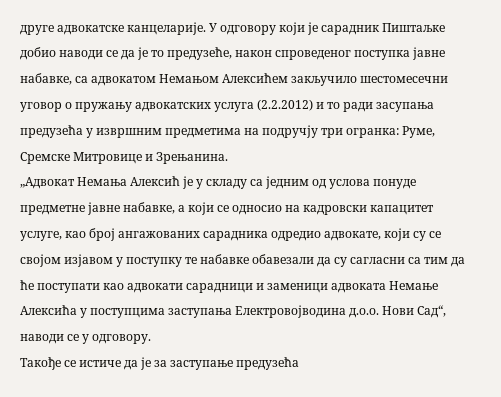друге адвокатске канцеларије. У одговору који је сарадник Пиштаљке добио наводи се да је то предузеће, након спроведеног поступка јавне набавке, са адвокатом Немањом Алексићем закључило шестомесечни уговор о пружању адвокатских услуга (2.2.2012) и то ради засупања предузећа у извршним предметима на подручју три огранка: Руме, Сремске Митровице и Зрењанина.
„Адвокат Немања Алексић је у складу са једним од услова понуде предметне јавне набавке, а који се односио на кадровски капацитет услуге, као број ангажованих сарадника одредио адвокате, који су се својом изјавом у поступку те набавке обавезали да су сагласни са тим да ће поступати као адвокати сарадници и заменици адвоката Немање Алексића у поступцима заступања Електровојводина д.о.о. Нови Сад“, наводи се у одговору.
Такође се истиче да је за заступање предузећа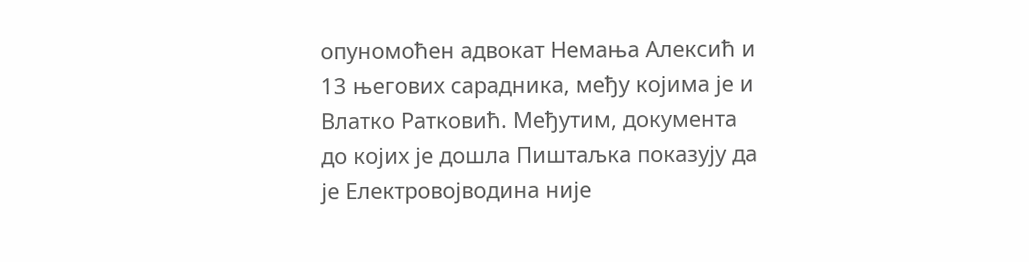опуномоћен адвокат Немања Алексић и 13 његових сарадника, међу којима је и Влатко Ратковић. Међутим, документа до којих је дошла Пиштаљка показују да је Електровојводина није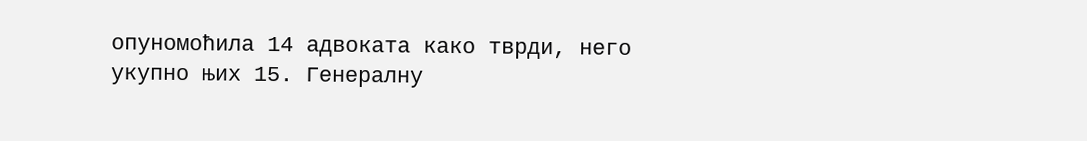опуномоћила 14 адвоката како тврди, него укупно њих 15. Генералну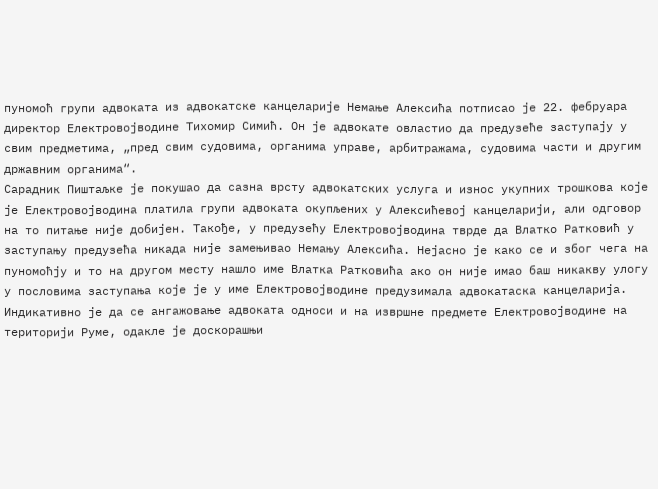пуномоћ групи адвоката из адвокатске канцеларије Немање Алексића потписао је 22. фебруара директор Електровојводине Тихомир Симић. Он је адвокате овластио да предузеће заступају у свим предметима, „пред свим судовима, органима управе, арбитражама, судовима части и другим државним органима“.
Сарадник Пиштаљке је покушао да сазна врсту адвокатских услуга и износ укупних трошкова које је Електровојводина платила групи адвоката окупљених у Алексићевој канцеларији, али одговор на то питање није добијен. Такође, у предузећу Електровојводина тврде да Влатко Ратковић у заступању предузећа никада није замењивао Немању Алексића. Нејасно је како се и због чега на пуномоћју и то на другом месту нашло име Влатка Ратковића ако он није имао баш никакву улогу у пословима заступања које је у име Електровојводине предузимала адвокатаска канцеларија.
Индикативно је да се ангажовање адвоката односи и на извршне предмете Електровојводине на територији Руме, одакле је доскорашњи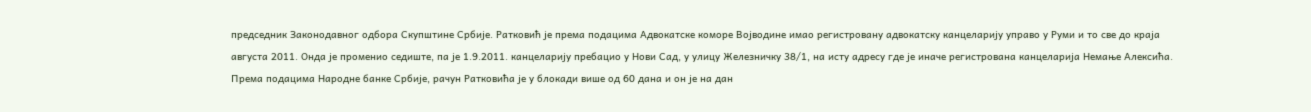председник Законодавног одбора Скупштине Србије. Ратковић је према подацима Адвокатске коморе Војводине имао регистровану адвокатску канцеларију управо у Руми и то све до краја августа 2011. Онда је променио седиште, па је 1.9.2011. канцеларију пребацио у Нови Сад, у улицу Железничку 38/1, на исту адресу где је иначе регистрована канцеларија Немање Алексића. Према подацима Народне банке Србије, рачун Ратковића је у блокади више од 60 дана и он је на дан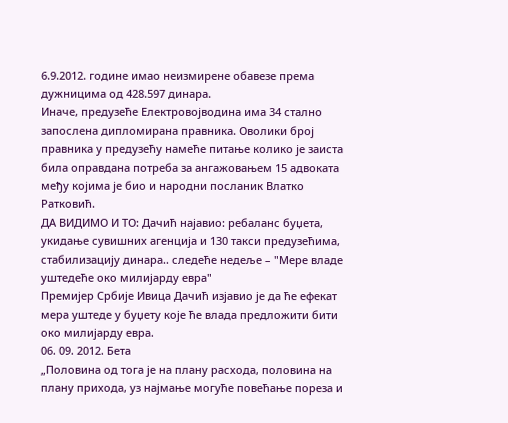6.9.2012. године имао неизмирене обавезе према дужницима од 428.597 динара.
Иначе, предузеће Електровојводина има 34 стално запослена дипломирана правника. Оволики број правника у предузећу намеће питање колико је заиста била оправдана потреба за ангажовањем 15 адвоката међу којима је био и народни посланик Влатко Ратковић.
ДА ВИДИМО И ТО: Дачић најавио: ребаланс буџета, укидање сувишних агенција и 130 такси предузећима, стабилизацију динара.. следеће недеље – "Мере владе уштедеће око милијарду евра"
Премијер Србије Ивица Дачић изјавио је да ће ефекат мера уштеде у буџету које ће влада предложити бити око милијарду евра.
06. 09. 2012. Бета
„Половина од тога је на плану расхода, половина на плану прихода, уз најмање могуће повећање пореза и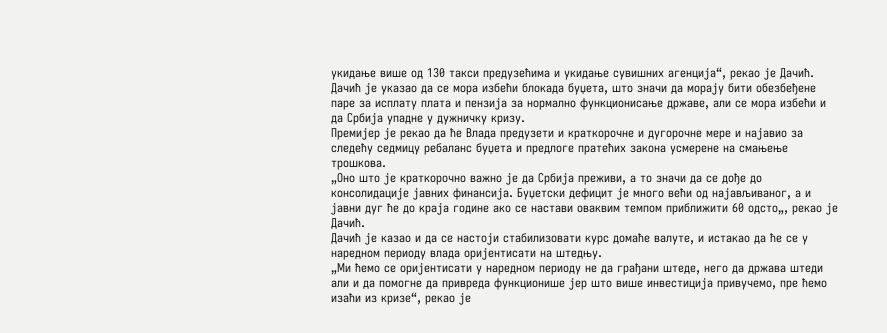укидање више од 130 такси предузећима и укидање сувишних агенција“, рекао је Дачић.
Дачић је указао да се мора избећи блокада буџета, што значи да морају бити обезбеђене паре за исплату плата и пензија за нормално функционисање државе, али се мора избећи и да Србија упадне у дужничку кризу.
Премијер је рекао да ће Влада предузети и краткорочне и дугорочне мере и најавио за следећу седмицу ребаланс буџета и предлоге пратећих закона усмерене на смањење трошкова.
„Оно што је краткорочно важно је да Србија преживи, а то значи да се дође до консолидације јавних финансија. Буџетски дефицит је много већи од најављиваног, а и јавни дуг ће до краја године ако се настави оваквим темпом приближити 60 одсто„, рекао је Дачић.
Дачић је казао и да се настоји стабилизовати курс домаће валуте, и истакао да ће се у наредном периоду влада оријентисати на штедњу.
„Ми ћемо се оријентисати у наредном периоду не да грађани штеде, него да држава штеди али и да помогне да привреда функционише јер што више инвестиција привучемо, пре ћемо изаћи из кризе“, рекао је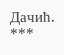Дачић.
***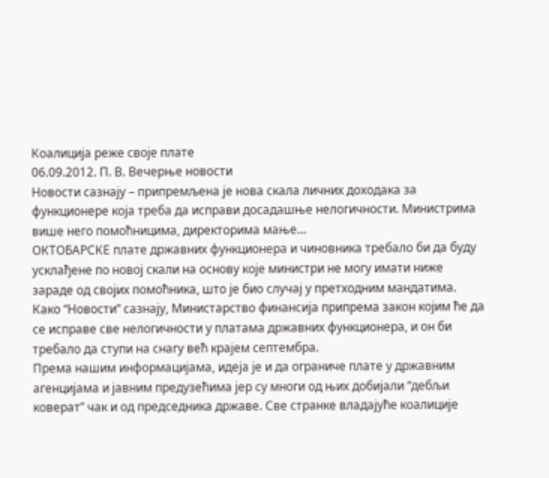Коалиција реже своје плате
06.09.2012. П. В. Вечерње новости
Новости сазнају – припремљена је нова скала личних доходака за функционере која треба да исправи досадашње нелогичности. Министрима више него помоћницима, директорима мање…
ОКТОБАРСКЕ плате државних функционера и чиновника требало би да буду усклађене по новој скали на основу које министри не могу имати ниже зараде од својих помоћника, што је био случај у претходним мандатима.
Како “Новости” сазнају, Министарство финансија припрема закон којим ће да се исправе све нелогичности у платама државних функционера, и он би требало да ступи на снагу већ крајем септембра.
Према нашим информацијама, идеја је и да ограниче плате у државним агенцијама и јавним предузећима јер су многи од њих добијали “дебљи коверат” чак и од председника државе. Све странке владајуће коалиције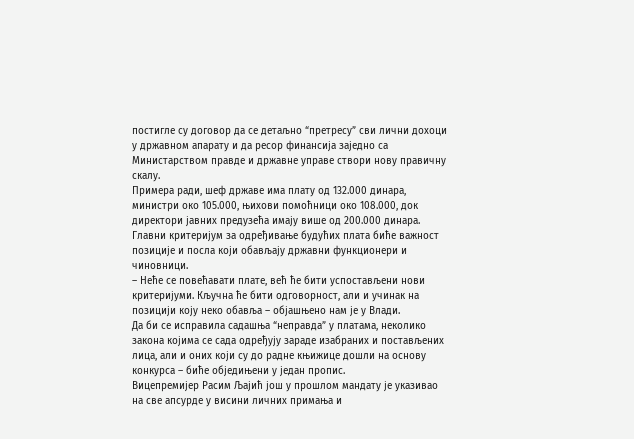постигле су договор да се детаљно “претресу” сви лични дохоци у државном апарату и да ресор финансија заједно са Министарством правде и државне управе створи нову правичну скалу.
Примера ради, шеф државе има плату од 132.000 динара, министри око 105.000, њихови помоћници око 108.000, док директори јавних предузећа имају више од 200.000 динара.
Главни критеријум за одређивање будућих плата биће важност позиције и посла који обављају државни функционери и чиновници.
– Неће се повећавати плате, већ ће бити успостављени нови критеријуми. Кључна ће бити одговорност, али и учинак на позицији коју неко обавља – објашњено нам је у Влади.
Да би се исправила садашња “неправда” у платама, неколико закона којима се сада одређују зараде изабраних и постављених лица, али и оних који су до радне књижице дошли на основу конкурса – биће обједињени у један пропис.
Вицепремијер Расим Љајић још у прошлом мандату је указивао на све апсурде у висини личних примања и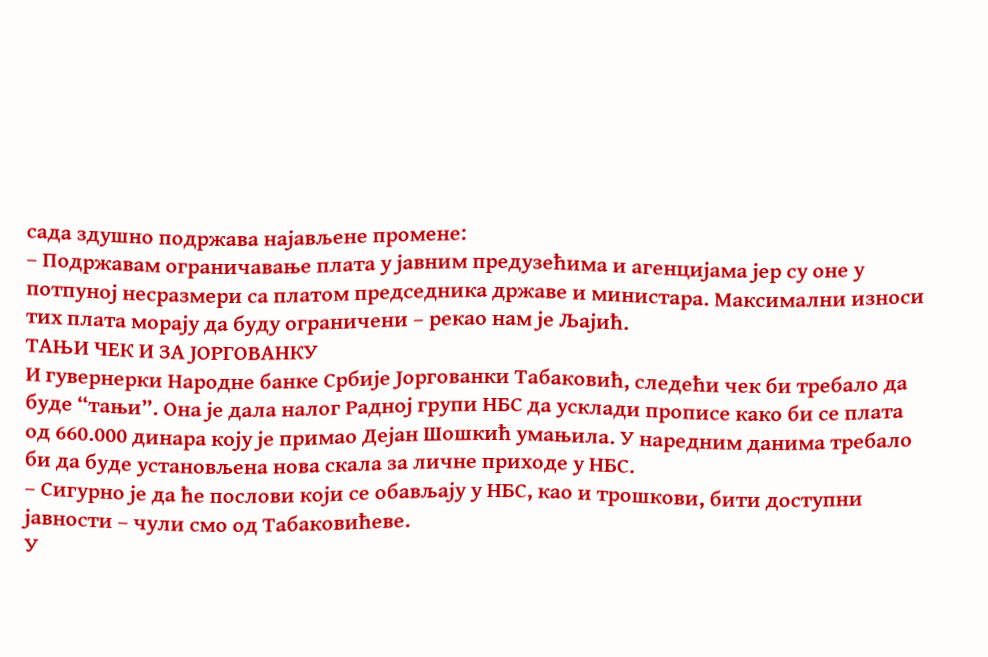сада здушно подржава најављене промене:
– Подржавам ограничавање плата у јавним предузећима и агенцијама јер су оне у потпуној несразмери са платом председника државе и министара. Максимални износи тих плата морају да буду ограничени – рекао нам је Љајић.
ТАЊИ ЧЕК И ЗА ЈОРГОВАНКУ
И гувернерки Народне банке Србије Јоргованки Табаковић, следећи чек би требало да буде “тањи”. Она је дала налог Радној групи НБС да усклади прописе како би се плата од 660.000 динара коју је примао Дејан Шошкић умањила. У наредним данима требало би да буде установљена нова скала за личне приходе у НБС.
– Сигурно је да ће послови који се обављају у НБС, као и трошкови, бити доступни јавности – чули смо од Табаковићеве.
У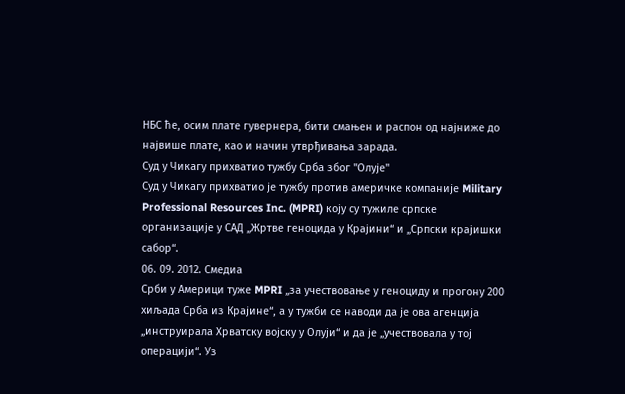НБС ће, осим плате гувернера, бити смањен и распон од најниже до највише плате, као и начин утврђивања зарада.
Суд у Чикагу прихватио тужбу Срба због "Олује"
Суд у Чикагу прихватио је тужбу против америчке компаније Military Professional Resources Inc. (MPRI) коју су тужиле српске организације у САД „Жртве геноцида у Крајини“ и „Српски крајишки сабор“.
06. 09. 2012. Смедиа
Срби у Америци туже MPRI „за учествовање у геноциду и прогону 200 хиљада Срба из Крајине“, а у тужби се наводи да је ова агенција „инструирала Хрватску војску у Олуји“ и да је „учествовала у тој операцији“. Уз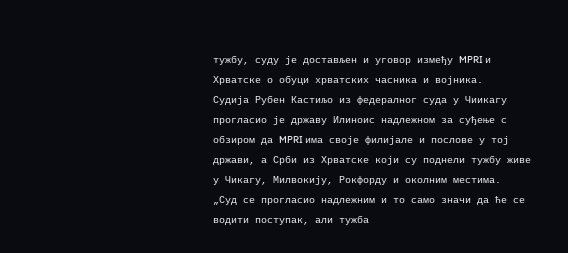тужбу, суду је достављен и уговор између MPRI и Хрватске о обуци хрватских часника и војника.
Судија Рубен Кастиљо из федералног суда у Чиикагу прогласио је државу Илиноис надлежном за суђење с обзиром да MPRI има своје филијале и послове у тој држави, а Срби из Хрватске који су поднели тужбу живе у Чикагу, Милвокију, Рокфорду и околним местима.
„Суд се прогласио надлежним и то само значи да ће се водити поступак, али тужба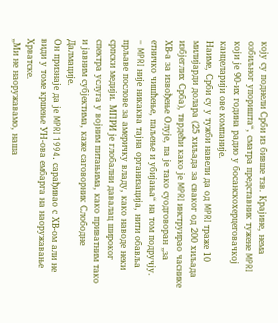коју су поднели Срби из бивше тзв. Крајине, нема озбиљног упоришта“, сматра представник тужене MPRI који је 90-их година радио у босанскохерцеговачкој канцеларији ове компаније.
Наиме, Срби су у тужби навели да од MPRI траже 10 милијарди долара (25 хиљада за сваког од 200 хиљада избјеглих Срба), тврдећи како је MPRI инструирао часнике ХВ-а за извођење Олује, па је тако суодговоран „за етничко чишћење, паљење и убијања“ на том подручју.
– MPRI није никаква тајна организација, нити обавља прљаве послове за америчку владу, како наводе неки српски медији. МПРИ је глобални давалац широког спектра услуга у војним питањима, како приватним тако и јавним субјектима, каже саговорник Слободне Далмације.
Он признаје да је MPRI 1994. сарађивао с ХВ-ом али не види у томе кршење УН-ова ембарга на наоружавање Хрватске.
„Ми не наоружавамо, наша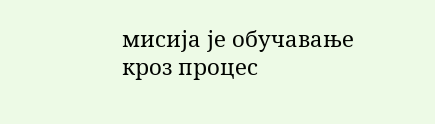мисија је обучавање кроз процес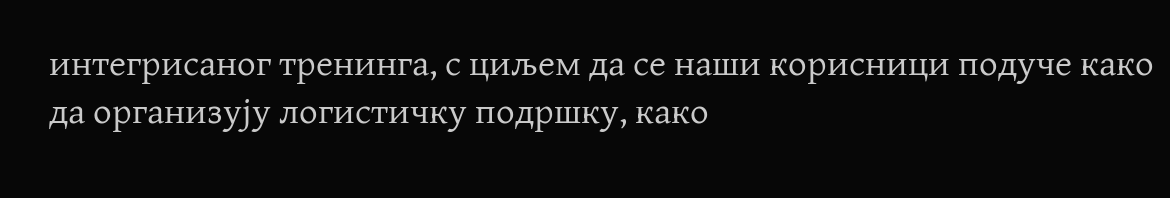интегрисаног тренинга, с циљем да се наши корисници подуче како да организују логистичку подршку, како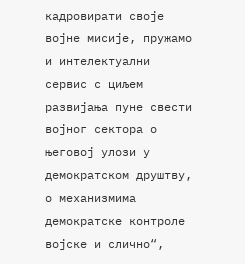кадровирати своје војне мисије, пружамо и интелектуални сервис с циљем развијања пуне свести војног сектора о његовој улози у демократском друштву, о механизмима демократске контроле војске и слично“,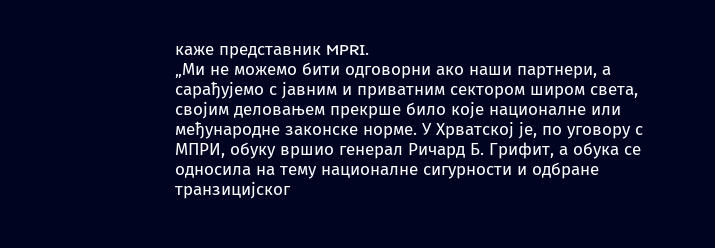каже представник MPRI.
„Ми не можемо бити одговорни ако наши партнери, а сарађујемо с јавним и приватним сектором широм света, својим деловањем прекрше било које националне или међународне законске норме. У Хрватској је, по уговору с МПРИ, обуку вршио генерал Ричард Б. Грифит, а обука се односила на тему националне сигурности и одбране транзицијског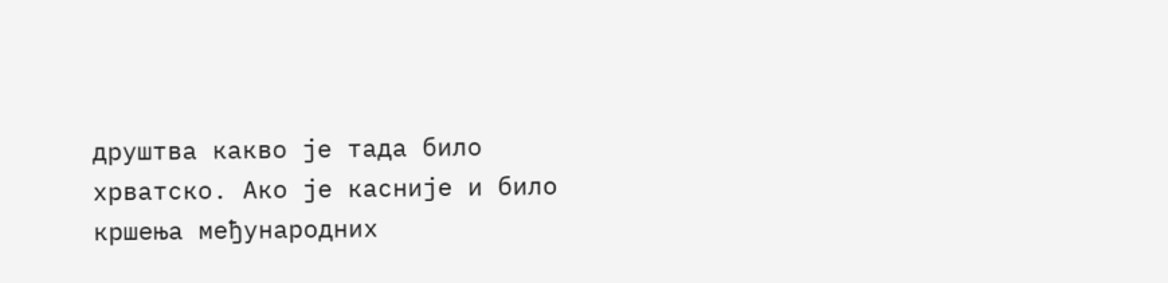друштва какво је тада било хрватско. Ако је касније и било кршења међународних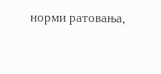норми ратовања,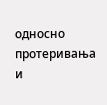односно протеривања и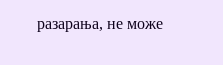разарања, не може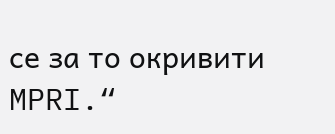се за то окривити MPRI.“